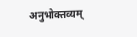अनुभोक्तव्यम्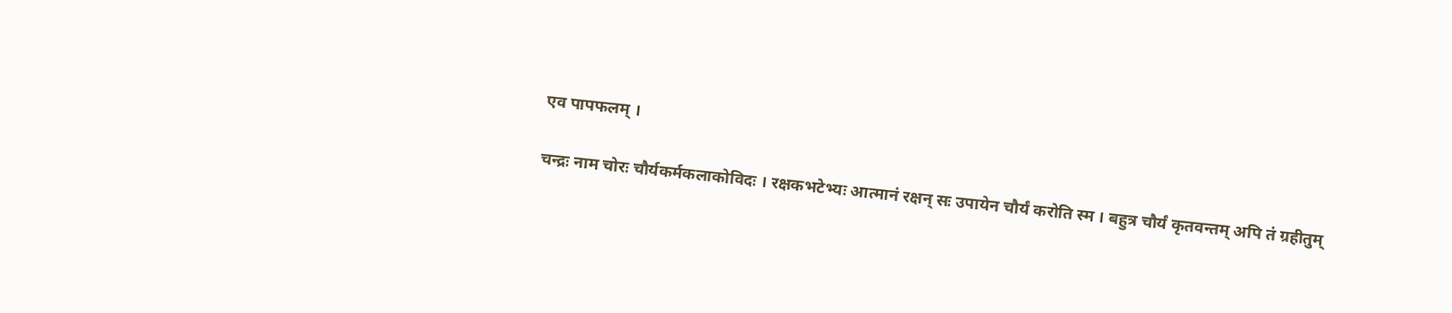एव पापफलम् ।

चन्द्रः नाम चोरः चौर्यकर्मकलाकोविदः । रक्षकभटेभ्यः आत्मानं रक्षन् सः उपायेन चौर्यं करोति स्म । बहुत्र चौर्यं कृतवन्तम् अपि तं ग्रहीतुम्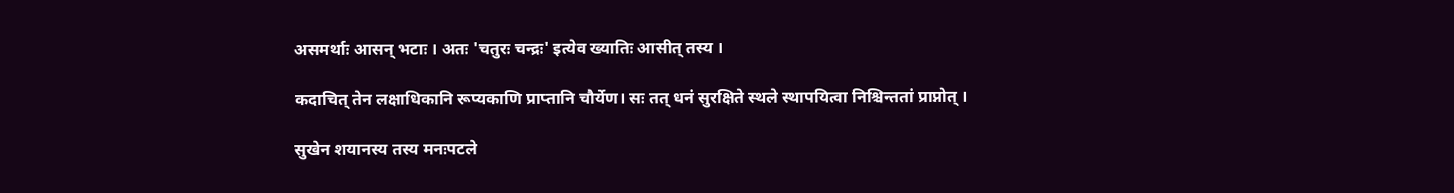असमर्थाः आसन् भटाः । अतः 'चतुरः चन्द्रः' इत्येव ख्यातिः आसीत् तस्य ।

कदाचित् तेन लक्षाधिकानि रूप्यकाणि प्राप्तानि चौर्येण। सः तत् धनं सुरक्षिते स्थले स्थापयित्वा निश्चिन्ततां प्राप्नोत् ।

सुखेन शयानस्य तस्य मनःपटले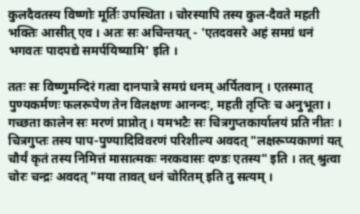कुलदैवतस्य विष्णोः मूर्तिः उपस्थिता । चोरस्यापि तस्य कुल-दैवते महती भक्तिः आसीत् एव । अतः सः अचिन्तयत् - 'एतदवसरे अहं समग्रं धनं भगवतः पादपद्ये समर्पयिष्यामि' इति ।

ततः सः विष्णुमन्दिरं गत्वा दानपात्रे समग्रं धनम् अर्पितवान् । एतस्मात् पुण्यकर्मणः फलरूपेण तेन विलक्षणः आनन्दः, महती तृप्तिः च अनुभूता । गच्छता कालेन सः मरणं प्राप्नोत् । यमभटैः सः चित्रगुप्तकार्यालयं प्रति नीतः । चित्रगुप्तः तस्य पाप-पुण्यादिविवरणं परिशील्य अवदत् "लक्षरूप्यकाणां यत् चौर्यं कृतं तस्य निमित्तं मासात्मकः नरकवासः दण्डः एतस्य" इति । तत् श्रुत्वा चोरः चन्द्रः अवदत् "मया तावत् धनं चोरितम् इति तु सत्यम् ।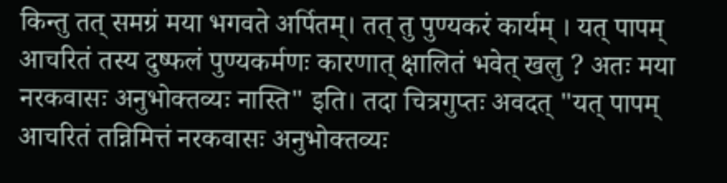किन्तु तत् समग्रं मया भगवते अर्पितम्। तत् तु पुण्यकरं कार्यम् । यत् पापम् आचरितं तस्य दुष्फलं पुण्यकर्मणः कारणात् क्षालितं भवेत् खलु ? अतः मया नरकवासः अनुभोक्तव्यः नास्ति" इति। तदा चित्रगुप्तः अवदत् "यत् पापम् आचरितं तन्निमित्तं नरकवासः अनुभोक्तव्यः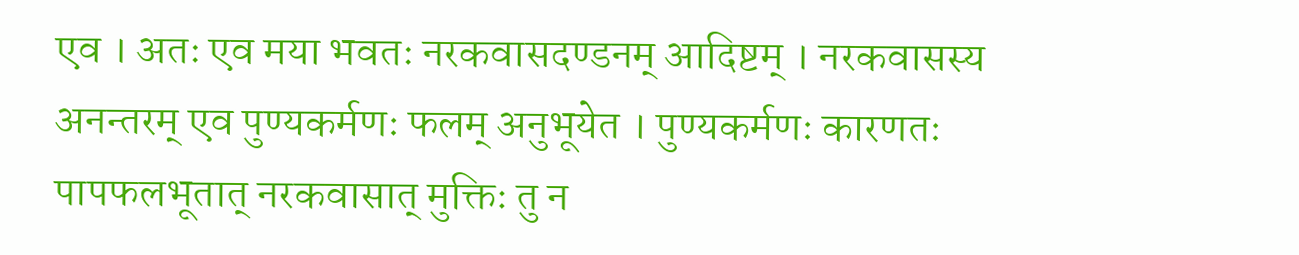एव । अतः एव मया भवतः नरकवासदण्डनम् आदिष्टम् । नरकवासस्य अनन्तरम् एव पुण्यकर्मणः फलम् अनुभूयेत । पुण्यकर्मणः कारणतः पापफलभूतात् नरकवासात् मुक्तिः तु न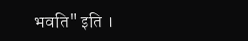भवति" इति ।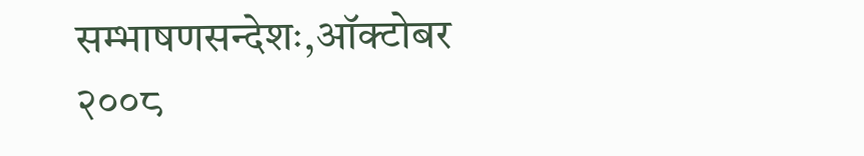सम्भाषणसन्देशः,ऑक्टोबर २००८